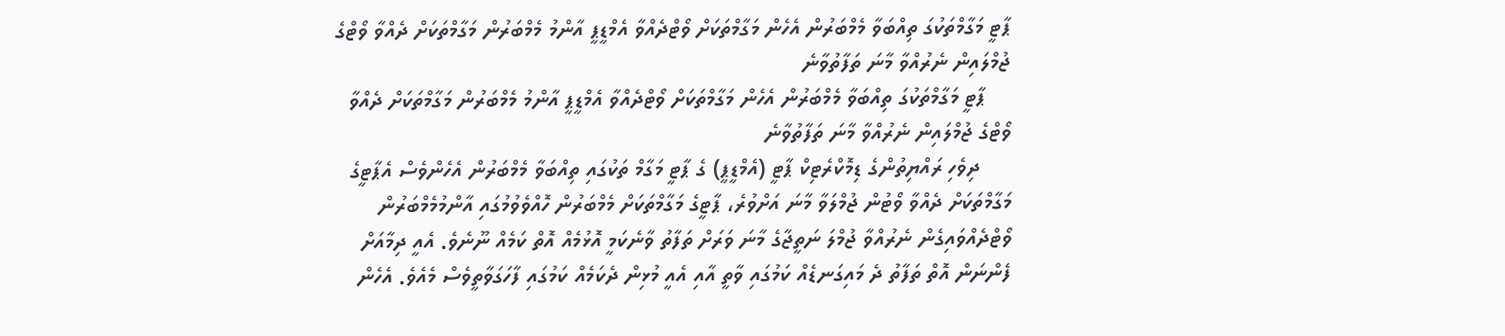ޕާޓީ މަގާމްތަކުގަ ތިއްބަވާ މެމްބަރުން އެހެން މަގާމްތަކަށް ވޯޓްދެއްވާ އެމްޑީޕީ އާންމު މެމްބަރުން މަގާމްތަކަށް ދެއްވާ ވޯޓްގެ ޖުމްލައިން ނެރުއްވާ މާނަ ތަފާތުވާނެ
    ޕާޓީ މަގާމްތަކުގަ ތިއްބަވާ މެމްބަރުން އެހެން މަގާމްތަކަށް ވޯޓްދެއްވާ އެމްޑީޕީ އާންމު މެމްބަރުން މަގާމްތަކަށް ދެއްވާ ވޯޓްގެ ޖުމްލައިން ނެރުއްވާ މާނަ ތަފާތުވާނެ
     ދިވެހި ރައްޔިތުންގެ ޑިމޮކްރެޓިކް ޕާޓީ (އެމްޑީޕީ) ގެ ޕާޓީ މަގާމް ތަކުގައި ތިއްބަވާ މެމްބަރުން އެހެންވެސް އެޕާޓީގެ މަގާމްތަކަށް ދެއްވާ ވޯޓުން ޖުމްލަވާ މާނަ އަށްވުރެ، ޕާޓީގެ މަގާމްތަކަށް މެމްބަރުން ހޮއްވެވުމުގައި އާންމުމެމްބަރުން ވޯޓްދެއްވައިގެން ނެރުއްވާ ޖުމްލަ ނަތީޖާގެ މާނަ ވަރަށް ތަފާތު ވާނެކަމީ އޮޅުމެއް އޮތް ކަމެއް ނޫނެވެ. އެއީ ދިމާއަށް ފެންނަން އޮތް ތަފާތު ދެ މައިގަނޑެއް ކަމުގައި ވާތީ އާއި އެއީ މުޅިން ދެކަމެއް ކަމުގައި ފާހަގަވާތީވެސް މެއެވެ. އެހެން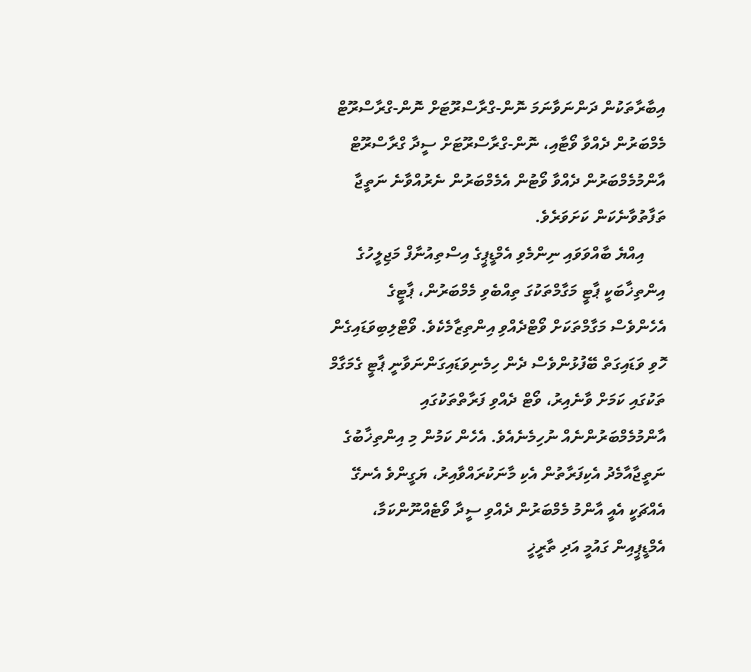އިބާރާތަކުން ދަންނަވާނަމަ ނޮން-ގްރާސްރޫޓަށް ނޮން-ގްރާސްރޫޓް މެމްބަރުން ދެއްވާ ވޯޓާއި، ނޮން-ގްރާސްރޫޓަށް ސީދާ ގްރާސްރޫޓް އާންމުމެމްބަރުން ދެއްވާ ވޯޓުން އެމެމްބަރުން ނެރުއްވާނެ ނަތީޖާ ތަފާތުވާނެކަން ކަށަވަރެވެ.
     އިއްޔެ ބާއްވަވައި ނިންމެވި އެމްޑީޕީގެ އިސްތިއުނާފް މަޖިލީހުގެ އިންތިޚާބަކީ ޕާޓީ މަގާމްތަކުގަ ތިއްބެވި މެމްބަރުން، ޕާޓީގެ އެހެންވެސް މަގާމްތަކަށް ވޯޓްދެއްވި އިންތިޒާމެކެވެ. ވޯޓްލިބިވަޑައިގެން ހޮވި ވަޑައިގަތް ބޭފުޅުންވެސް ދެން ހިމެނިވަޑައިގަންނަވާނީ ޕާޓީ ގެމަގާމް ތަކުގައި ކަމަށް ވާނެއިރު، ވޯޓް ދެއްވި ފަރާތްތަކުގައި އާންމުމެމްބަރުންނެއް ނުހިމެނެއެވެ. އެހެން ކަމުން މި އިންތިޚާބުގެ ނަތީޖާއާމެދު އެކިފަރާތުން އެކި މާނަކުރައްވާއިރު، ޔަގީންވެ އެނގޭ އެއްޗަކީ އެއީ އާންމު މެމްބަރުން ދެއްވި ސީދާ ވޯޓެއްނޫންކަމާ، އެމްޑީޕީއިން ގައުމީ އަދި ތާރީޚީ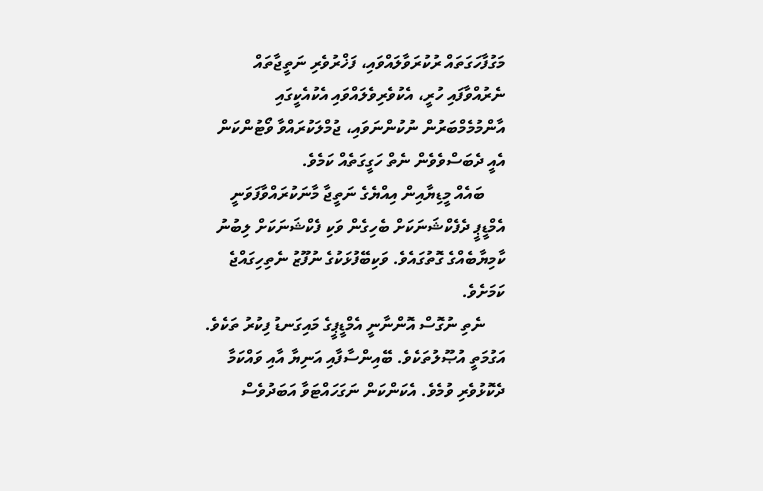މަގުފާހަގަތައް ރުކުރަވާލައްވައި، ފަޚްރުވެރި ނަތީޖާތައް ނެރުއްވާފައި ހުރީ، އެކުވެރިވެލައްވައި އެކުއެކީގައި އާންމުމެމްބަރުން ނުކުންނަވައި، ޖުމްލަކުރައްވާ ވޯޓުންކަން އެއީ ދެބަސްވެވެން ނެތް ހަގީގަތެއް ކަމެވެ.
     ބައެއް މީޑިޔާއިން އިއްޔެގެ ނަތީޖާ މާނަކުރައްވާފަވަނީ އެމްޑީޕީ ދެފެކްޝަނަކަށް ބެހިގެން ވަކި ފެކްޝަނަކަށް ލިބުނު ކާމިޔާބެއްގެ ގޮތުގައެވެ. ވަކިބޭފުޅަކުގެ ނުފޫޒު ނެތިހިގައްޖެ ކަމަށެވެ.
     ނެތި ނުގޮސް އޮންނާނީ އެމްޑީޕީގެ މައިގަނޑު ފިކުރު ތަކެވެ. އަގުމަތީ އުޞޫލުތަކެވެ. ބޭއިންސާފާއި އަނިޔާ އާއި ވައްކަމާ ދެކޮޅުވެރި ވުމެވެ. އެކަންކަން ނަގަހައްޓަވާ އަބަދުވެސް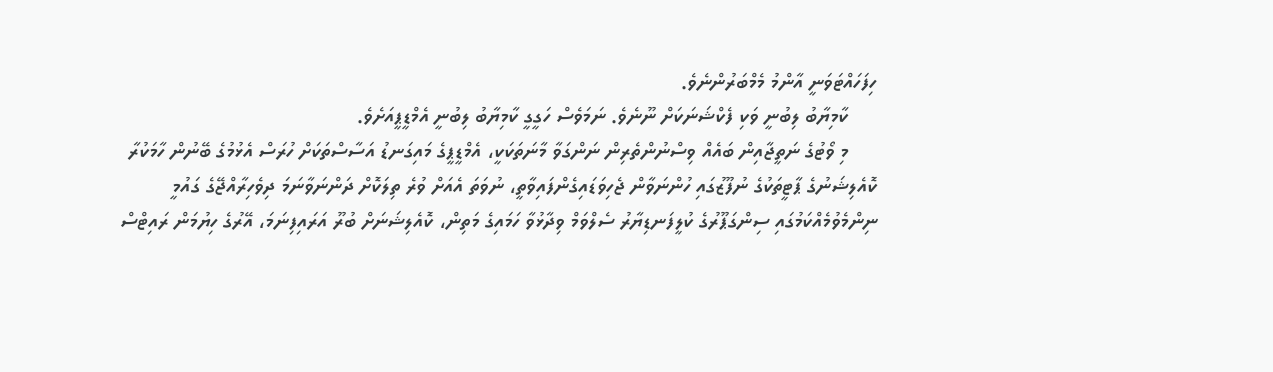ހިފަހައްޓަވަނީ އާންމު މެމްބަރުންނެވެ.
     ކާމިޔާބު ލިބުނީ ވަކި ފެކްޝަނަކަށް ނޫނެވެ. ނަމަވެސް ހަގީގީ ކާމިޔާބު ލިބުނީ އެމްޑީޕީއަށެވެ.
     މި ވޯޓުގެ ނަތީޖާއިން ބައެއް ވިސްނުންތެރިން ނަންގަވާ މާނަތަކަކީ، އެމްޑީޕީގެ މައިގަނޑު އަސާސްތަކަށް ހުރަސް އެޅުމުގެ ބޭނުން ހާމަކުރާ ކޮއެލިޝަނުގެ ޕާޓީތަކުގެ ނުފޫޒުގައި ހުންނަވާން ޖެހިވަޑައިގެންފައިވާތީ، ނުވަތަ އެއަށް ވުރެ ތިލަކޮށް ދަންނަވާނަމަ ދިވެހިރާއްޖޭގެ ގައުމީ ނިންމެވުމެއްކަމުގައި ސިންގަޕޫރުގެ ކުލީފަނޑިޔާރު ސެލްވަމް ވިދާޅުވާ ހަމައިގެ މަތިން، ކޮއެލިޝަނަށް ބުރޫ އަރައިފިނަމަ، އޭރުގެ ހިޔުމަން ރައިޓްސް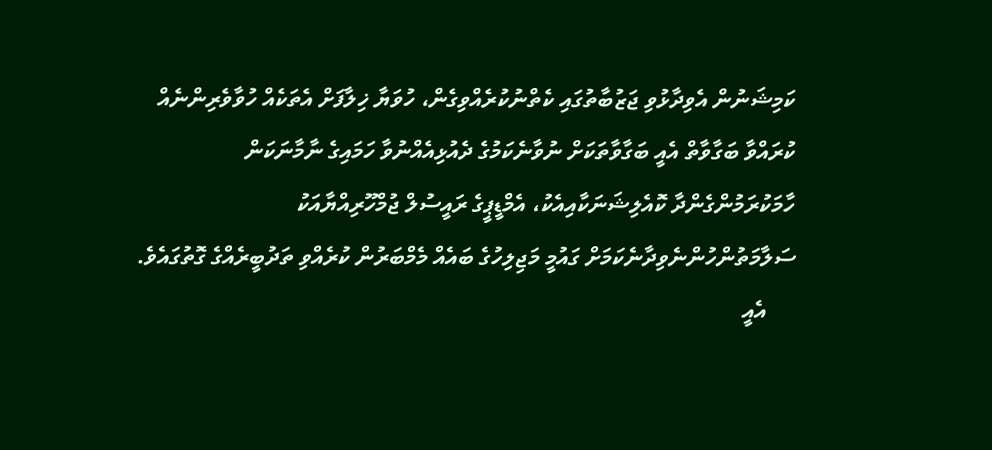ކަމިޝަނުން އެވިދާޅުވި ޖަޒުބާތުގައި ކެތްނުކުރެއްވިގެން، ހުވަޔާ ޚިލާފަށް އެތަކެއް ހުވާވެރިންނެއް ކުރައްވާ ބަގާވާތް އެއީ ބަގާވާތަކަށް ނުވާނެކަމުގެ ދެއުޅިއެއްނުވާ ހަމައިގެ ނާމާނަކަން ހާމަކުރަމުންގެންދާ ކޮއެލިޝަނަކާއިއެކު، އެމްޑީޕީގެ ރައީސުލް ޖުމްހޫރިއްޔާއަކު ސަލާމަތުންހުންނެވިދާނެކަމަށް ގައުމީ މަޖިލިހުގެ ބައެއް މެމްބަރުން ކުރެއްވި ތަދުބީރެއްގެ ގޮތުގައެވެ.
     އެއީ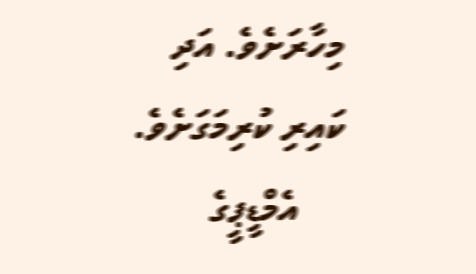މިހާރަށެވެ. އަދި ކައިރި ކުރިމަގަށެވެ.
     އެމްޑީޕީގެ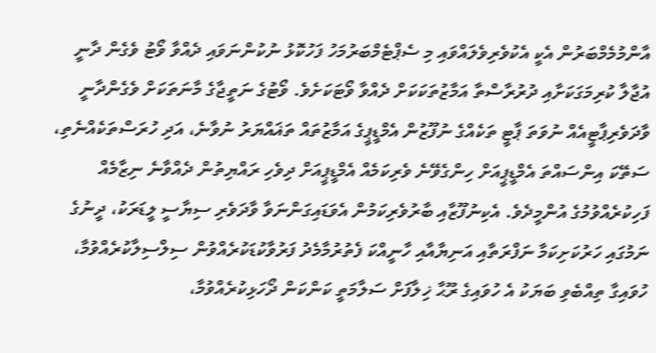އާންމުމެމްބަރުން އެކީ އެކުވެރިވެލައްވައި މި ސެޕްޓެމްބަރުމަހު ފަހުކޮޅު ނުކުންނަވައި ދެއްވާ ވޯޓު ވެގެން ދާނީ އުޖާލާ ކުރިމަގަކަށާއި ދުރުރާސްތާ އަމާޒުތަކަކަށް ދެއްވާ ވޯޓަކަށެވެ. ވޯޓުގެ ނަތީޖާގެ މާނަތަކަށް ވެގެންދާނީ ވާދަވެރިޕާޓީއެއް ނުވަތަ ޕާޓީ ތަކެއްގެ ނުފޫޒުން އެމްޑީޕީގެ އަމާޒުތައް ތަޣައްޔަރު ނުވާނެ، އަދި ހުރަސްތަކެއްނެތި، ސަތޭކަ އިންސައްތަ އެމްޑީޕީއަށް ހިންގެވޭނެ ވެރިކަމެއް އެމްޑީޕީއަށް ދިވެހި ރައްޔިތުން ދެއްވާނެ ނިޒާމެއް ފަހިކުރެއްވުމުގެ އުންމީދެވެ. އެކިނުފޫޒާއި ބާރުވެރިކަމުން އެވަޑައިގަންނަވާ ވާދަވެރި ސިޔާސީ ލީޑަރަކު، ދީނުގެ ނަމުގައި ހަރުކަށިކަމާ ނަފްރަތާއި އަނިޔާއާއި ހާނީއްކަ ފެތުރުމާމެދު ފަރުވާކުޑަކުރެއްވުން ސިލްސިލާކުރެއްވުމާ، ހުވައިގާ ތިއްބެވި ބަޔަކު އެ ހުވައިގެ ރޫޙާ ޚިލާފަށް ސަލާމަތީ ކަންކަން ދޯހަޅިކުރެއްވުމާ،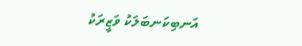އަނބިކަނބަލަކު ވަޒީރަކު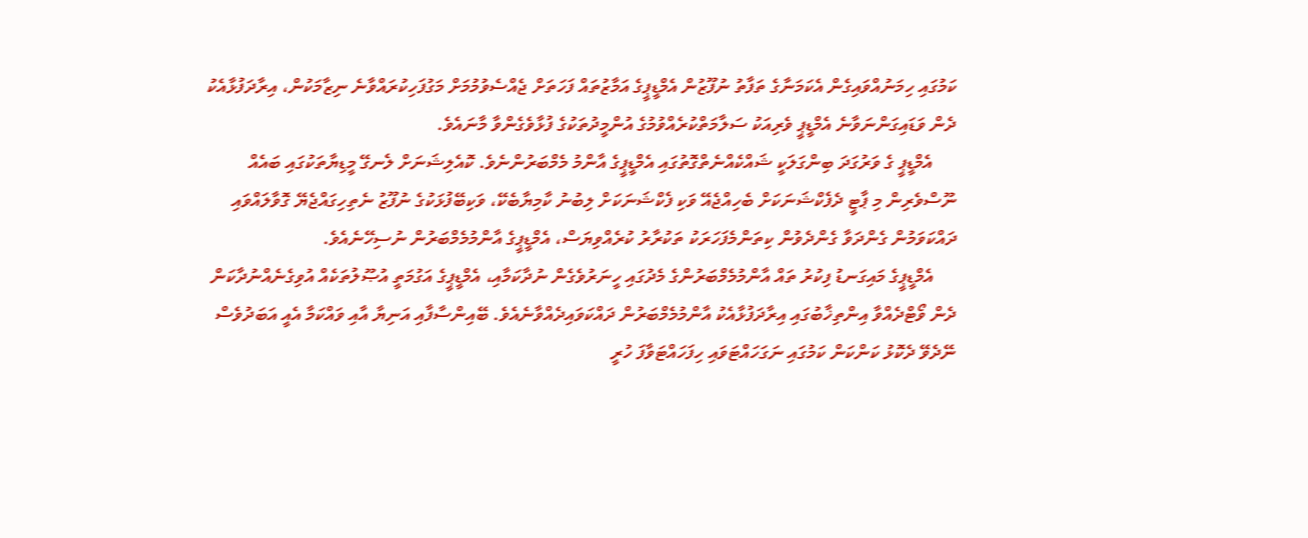ކަމުގައި ހިމަނުއްވައިގެން އެކަމަނާގެ ތަފާތު ނުފޫޒުން އެމްޑީޕީގެ އަމާޒުތައް ފަހަތަށް ޖެއްސެވުމުމަށް މަގުފަހިކުރައްވާނެ ނިޒާމަކުން، އިރާދަފުޅާއެކު ދެން ވަޑައިގަންނަވާނެ އެމްޑީޕީ ވެރިއަކު ސަލާމަތްކުރެއްވުމުގެ އުންމީދުތަކުގެ ފުޅާވެގެންވާ މާނައެވެ.
     އެމްޑީޕީ ގެ ވަރުގަދަ ބިންގަލަކީ ޝައްކެއްނެތްގޮތުގައި އެމްޑީޕީގެ އާންމު މެމްބަރުންނެވެ. ކޮއެލިޝަނަށް ލެނގޭ މީޑިޔާތަކުގައި ބައެއް ނޫސްވެރިން މި ޕާޓީ ދެފެކްޝަނަކަށް ބެހިއްޖެއޭ ވަކި ފެކްޝަނަކަށް ލިބުނު ކާމިޔާބެކޭ، ވަކިބޭފުޅަކުގެ ނުފޫޒު ނެތިހިގައްޖެޔޭ ގޮވާލައްވައި ދައްކަވަމުން ގެންދަވާ ގެންދެވުން ކިތަންމެފަހަރަކު ތަކުރާރު ކުރެއްވިޔަސް، އެމްޑީޕީގެ އާންމުމެމްބަރުން ނުސިހޭނެއެވެ.
     އެމްޑީޕީގެ މައިގަނޑު ފިކުރު ތައް އާންމުމެމްބަރުންގެ މެދުގައި ހީނަރުވެގެން ނުދާކަމާއި، އެމްޑީޕީގެ އަގުމަތީ އުޞޫލުތަކެއް އުވިގެނެއްނުދާކަން ދެން ވޯޓްދެއްވާ އިންތިޚާބުގައި އިރާދަފުޅާއެކު އާންމުމެމްބަރުން ދައްކަވައިދެއްވާނެއެވެ. ބޭއިންސާފާއި އަނިޔާ އާއި ވައްކަމާ އެއީ އަބަދުވެސް ނޭދެވޭ ދެކޮޅު ކަންކަން ކަމުގައި ނަގަހައްޓަވައި ހިފަހައްޓަވާފަ ހުރީ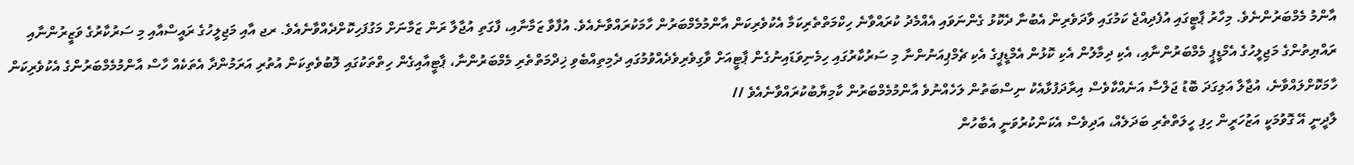އާންމު މެމްބަރުންނެވެ. މިހާރު ޕާޓީގައި އުފެދިއްޖެ ކަމުގައި ވާދަވެރިން އެބުނާ ދެކޮޅު ގެންނަވައި އެއްމެދު ކުރައްވާނެ ހިކްމަތްތެރިކަމާ އެކުވެރިކަން އާންމުމެމްބަރުން ހާމަކުރައްވާނެއެވެ. އުފާވާ ޒަމާނާއި، ފާގަތި އުޖާލާ ރަން ޒަމާނަށް މަގުފަހިކޮށްދެއްވާނެއެވެ. ރޖ އާއި މަޖިލީހުގެ ރައީސްއާއި މި ސަރުކާރުގެ ވަޒީރުންނާއި ރައްޔިތުންގެ މަޖިލީހުގެ އެމްޑީޕީ މެމްބަރުންނާއި، އެކި ދިމާލުން އެކި ކޮޅުން އެމްޑީޕީގެ އެކި ޗެމްޕިއަނުންނާ މި ސަރުކާރުގައި ހިމެނިވަޑައިނުގެން ޕާޓީއަށް ވާގިވެރިވެދެއްވުމުގައި ދެމިތިއްބެވި ޚިދްމަތްތެރި މެމްބަރުންނާ، ޕާޓީއާއިގެން ހިތްތަކުގައި ލޮބުވެތިކަން އުތުރި އަރަމުންދާ އެތަކެއް ހާސް އާންމުމެމްބަރުންގެ އެކުވެރިކަން ހާމަކޮށްލައްވާނެ، އުޖާލާ އަލިގަދަ ބޮޑު ޖަލްސާ އަނެއްކާވެސް އިރާދަފުޅާއެކު ނިސްބަތުން ލަހެއްނުވެ އާންމުމެމްބަރުން ކާމިޔާބުކުރައްވާނެއެވެ //
ލާދީނީ އޭ ގޮވުމަކީ އަޒުހަރީން ހިފި ހީލަތްތެރި ބަދަލެއް، އަދިވެސް އެކަންކުރުވަނީ އެބާހުން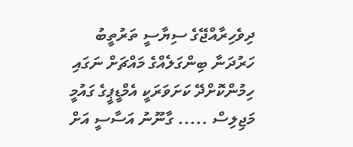ދިވެހިރާއްޖޭގެ ސިޔާސީ ތަރުތީބު ހަރުދަނާ ބިންގަލެއްގެ މައްޗަށް ނަގައި ހިމުންކޮށްދޭ ކަށަވަރަކީ އެމްޑީޕީގެ ގައުމީ މަޖިލިސް ..... ގާނޫނު އަސާސީ އަށް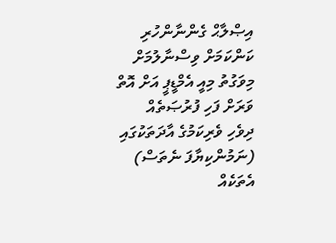އިޞްލާޙް ގެންނާންހުރި ކަންކަމަށް ވިސްނާލުމަށް މިވަގުތު މިއީ އެމްޑީޕީ އަށް އޮތް ވަރަށް ފަހި ފުރުޞަތެއް
ދިވެހި ވެރިކަމުގެ އާދަތަކުގައި (ނަމުންކިޔާފަ ނެތަސް) އެތަކެއް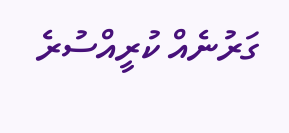ގަރުނެއް ކުރީއްސުރެ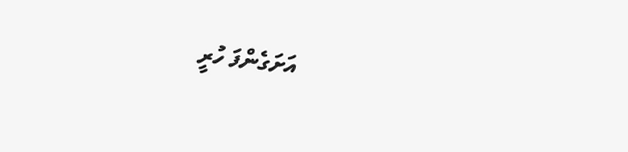އަށަގެންފަ ހުރީ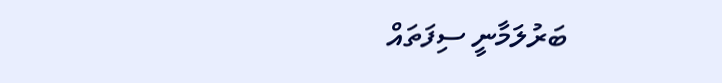ބަރުލަމާނީ ސިފަތައް